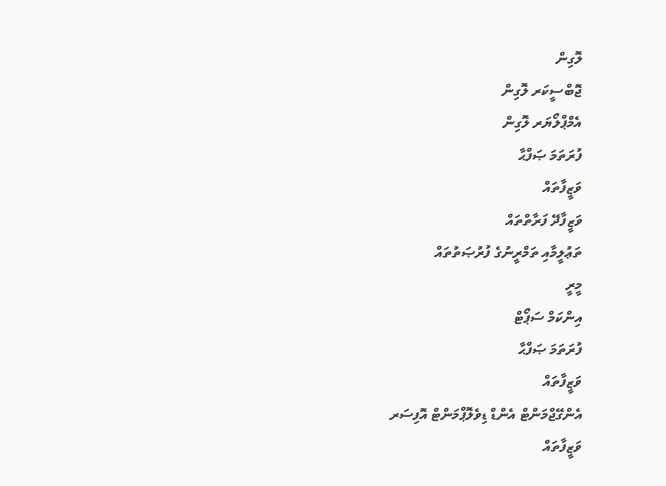ލޮގިން
ޖޮބްސީކަރ ލޮގިން
އެމްޕްލޯޔަރ ލޮގިން
ފުރަތަމަ ޞަފްޙާ
ވަޒީފާތައް
ވަޒީފާދޭ ފަރާތްތައް
ތަޢުލީމާއި ތަމްރީނުގެ ފުރުޞަތުތައް
މީރީ
އިންކަމް ސަޕޯޓް
ފުރަތަމަ ޞަފްޙާ
ވަޒީފާތައް
އެންގޭޖްމަންޓް އެންޑް ޑިވެލޮޕްމަންޓް އޮފިސަރ
ވަޒީފާތައް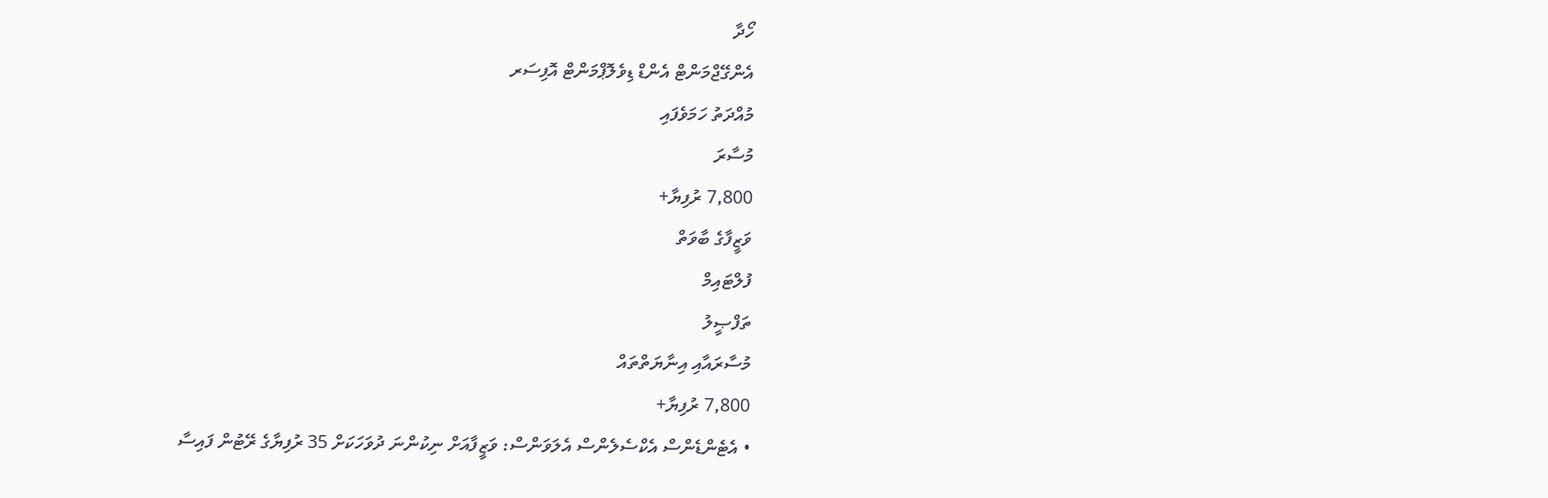ހޯދާ
އެންގޭޖްމަންޓް އެންޑް ޑިވެލޮޕްމަންޓް އޮފިސަރ
މުއްދަތު ހަމަވެފައި
މުސާރަ
7,800 ރުފިޔާ+
ވަޒީފާގެ ބާވަތް
ފުލްޓައިމް
ތަފްޞީލު
މުސާރައާއި އިނާޔަތްތައް
7,800 ރުފިޔާ+
• އެޓެންޑެންސް އެކްސެލެންސް އެލަވަންސް: ވަޒީފާއަށް ނިކުންނަ ދުވަހަކަށް 35 ރުފިޔާގެ ރޭޓުން ފައިސާ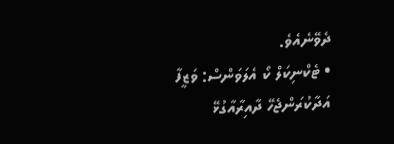ދެވޭނެއެވެ.
• ޓެކްނިކަލް ކޯ އެލަވަންސް: ވަޒީފާ އަދާކުރަންޖެހޭ ދާއިރާއާގުޅޭ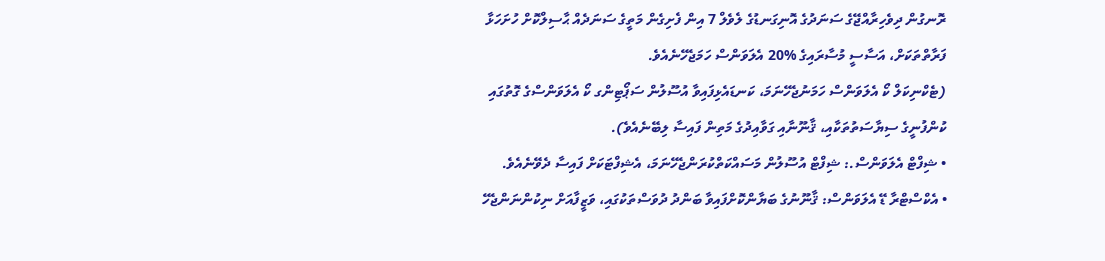ރޮނގުން ދިވެހިރާއްޖޭގެ ސަނަދުގެ އޮނިގަނޑުގެ ލެވެލް 7 އިން ފެށިގެން މަތީގެ ސަނަދެއް ޙާސިލްކޮށް ހުށަހަޅާ ފަރާތްތަކަށް، އަސާސީ މުސާރައިގެ %20 އެލަވަންސް ހަމަޖެހޭނެއެވެ.
(ޓެކްނިކަލް ކޯ އެލަވަންސް ހަމަނުޖެހޭނަމަ، ކަނޑައެޅިފައިވާ އުސޫލުން ސަޕޯޓިންގ ކޯ އެލަވަންސްގެ ގޮތުގައި ކުންފުނީގެ ސިޔާސަތުތަކާއި، ޤާނޫނާއި ގަވާއިދުގެ މަތިން ފައިސާ ލިބޭނެއެވެ).
• ޝިފްޓް އެލަވަންސް.: ޝިފްޓް އުސޫލުން މަސައްކަތްކުރަންޖެހޭނަމަ، އެޝިފްޓަކަށް ފައިސާ ދެވޭނެއެވެ.
• އެކްސްޓްރާ ޑޭ އެލަވަންސް: ޤާނޫނުގެ ބަޔާންކޮށްފައިވާ ބަންދު ދުވަސްތަކުގައި، ވަޒީފާއަށް ނިކުންނަންޖެހޭ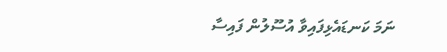ނަމަ ކަނޑައެޅިފައިވާ އުސޫލުން ފައިސާ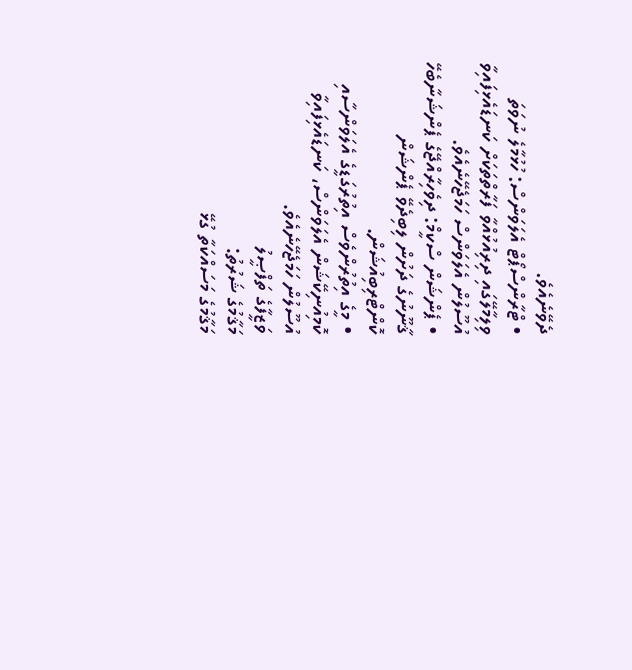ދެވޭނެއެވެ.
• ޓްރާންސްޕޯޓް އެލަވަންސް: ހުޅުމާލެ ނުވަތަ ވިލިމާލޭގައި ދިރިއުޅުއްވާ ފަރާތްތަކަށް ކަނޑައެޅިފައިވާ އުސޫލުން އެލަވަންސް ހަމަޖެހޭނެއެވެ.
• ޕެންޝަން ސްކީމް: ދިވެހިރާއްޖޭގެ ޕެންޝަނާބެހޭ ޤާނޫނުގެ ދަށުން ލިބިދެވޭ ޕެންޝަން ކޮންޓްރިބިއުޝަން.
• މީގެ އިތުރުންވެސް އިތުރުގަޑީގެ އެލަވަންސާއި ކޮމިއުނިކޭޝަން އެލަވަންސް، ކަނޑައެޅިފައިވާ އުސޫލުން ހަމަޖެހޭނެއެވެ.
ވަޒީފާގެ ތަފްޞީލު
މަޤާމުގެ ޝަރުތު:
މަޤާމުގެ މަސައްކަތާ ގުޅޭ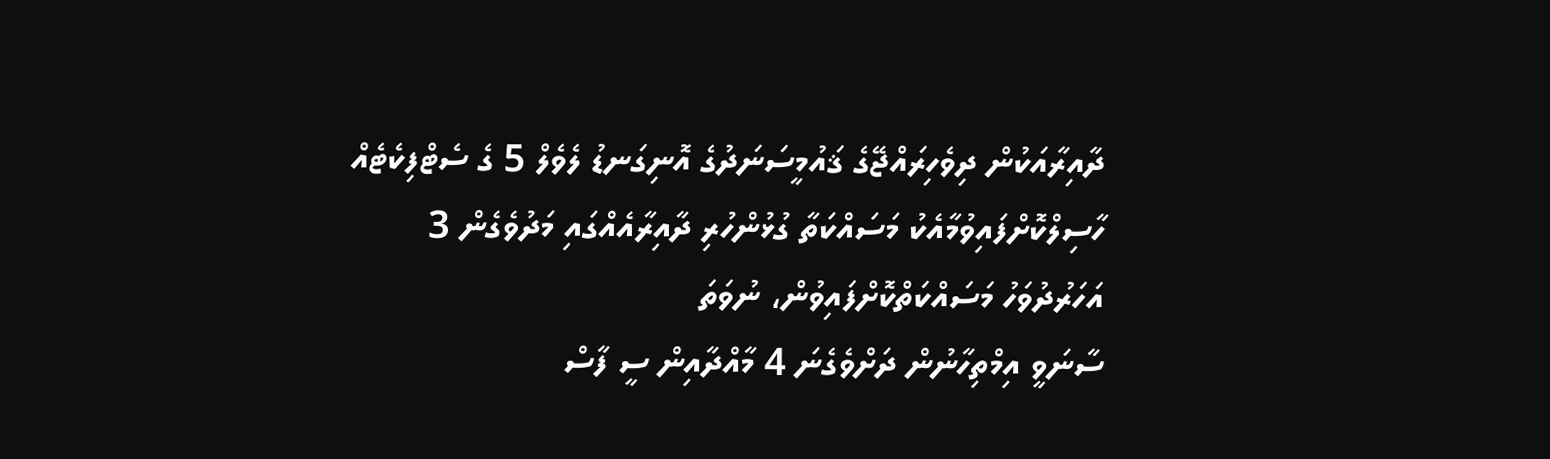ދާއިރާއަކުން ދިވެހިރައްޖޭގެ ޤައުމީސަނަދުގެ އޮނިގަނޑު ލެވެލް 5 ގެ ސެޓްފިކެޓެއް ހާސިލްކޮށްފައިވުމާއެކު މަސައްކަތާ ގުޅުންހުރި ދާއިރާއެއްގައި މަދުވެގެން 3 އަހަރުދުވަހު މަސައްކަތްކޮށްފައިވުން، ނުވަތަ
ސާނަވީ އިމްތިހާނުން ދަށްވެގެނަ 4 މާއްދާއިން ސީ ފާސް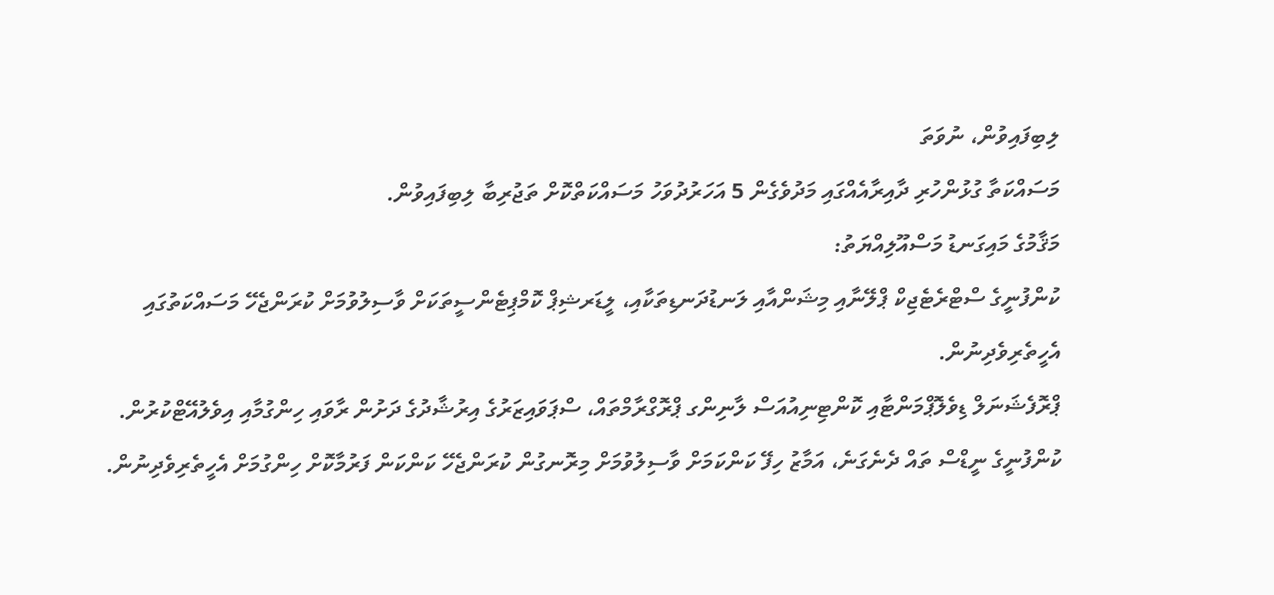ލިބިފައިވުން، ނުވަތަ
މަސައްކަތާ ގުޅުންހުރި ދާއިރާއެއްގައި މަދުވެގެން 5 އަހަރުދުވަހު މަސައްކަތްކޮށް ތަޖުރިބާ ލިބިފައިވުން.
މަޤާމުގެ މައިގަނޑު މަސްއޫލިއްޔަތު:
ކުންފުނީގެ ސްޓްރެޓެޖިކް ޕްލޭނާއި މިޝަންއާއި ލަނޑުދަނޑިތަކާއި، ލީޑަރޝިޕް ކޮމްޕިޓެންސީތަކަށް ވާސިލުވުމަށް ކުރަންޖެހޭ މަސައްކަތުގައި އެހީތެރިވެދިނުން.
ޕްރޮފެޝަނަލް ޑިވެލޮޕްމަންޓާއި ކޮންޓިނިއުއަސް ލާނިންގ ޕްރޮގްރާމްތައް، ސްޕަވައިޒަރުގެ އިރުޝާދުގެ ދަށުން ރާވައި ހިންގުމާއި އިވެލުއޭޓްކުރުން.
ކުންފުނީގެ ނީޑްސް ތައް ދެނެގަނެ، އަމާޒު ހިފޭ ކަންކަމަށް ވާސިލުވުމަށް މިރޮނގުން ކުރަންޖެހޭ ކަންކަން ފަރުމާކޮށް ހިންގުމަށް އެހީތެރިވެދިނުން.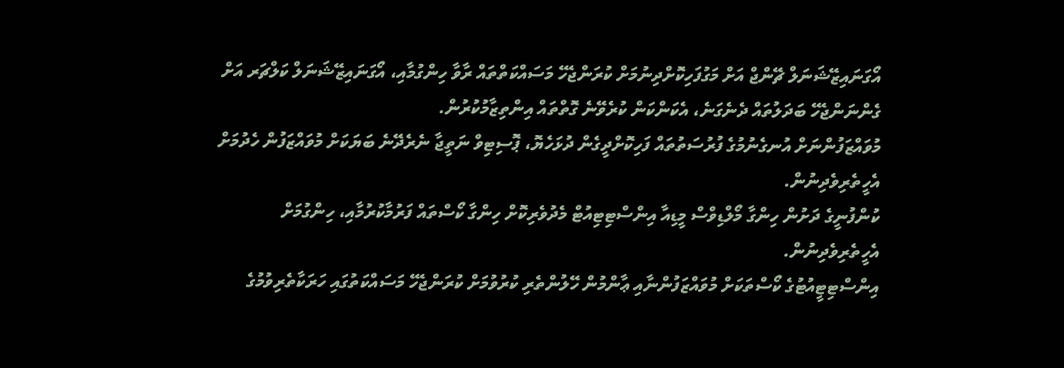އޯގަނައިޒޭޝަނަލް ޗޭންޖް އަށް މަގުފަހިކޮށްދިނުމަށް ކުރަންޖެހޭ މަސައްކަތްތައް ރާވާ ހިންގުމާއި، އޯގަނައިޒޭޝަނަލް ކަލްޗަރ އަށް ގެންނަންޖެހޭ ބަދަލުތައް ދެނެގަނެ، އެކަންކަން ކުރެވޭނެ ގޮތްތައް އިންތިޒާމުކުރުން.
މުވައްޒަފުންނަށް އުނގެނުމުގެ ފުރުސަތުތައް ފަހިކޮށްދީގެން ދުޅަހެޔޮ، ޕޮސިޓިވް ނަތީޖާ ނެރެދޭނެ ބަޔަކަށް މުވައްޒަފުން ހެދުމަށް އެހީތެރިވެދިނުން.
ކުންފުނީގެ ދަށުން ހިންގާ މޯލްޑިވްސް މީޑިއާ އިންސްޓިޓިއުޓް މެދުވެރިކޮށް ހިންގާ ކޯސްތައް ފަރުމާކުރުމާއި، ހިންގުމަށް އެހީތެރިވެދިނުން.
އިންސްޓިޓީއުޓުގެ ކޯސްތަކަށް މުވައްޒަފުންނާއި ޢާންމުން ހޭލުންތެރި ކުރުވުމަށް ކުރަންޖެހޭ މަސައްކަތުގައި ހަރަކާތެރިވުމުގެ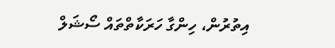އިތުރުން، ހިންގާ ހަރަކާތްތައް ސޯޝަލް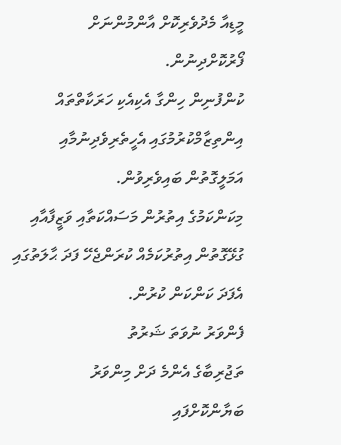މީޑިއާ މެދުވެރިކޮށް އާންމުންނަށް ފޯރުކޮށްދިނުން.
ކުންފުނިން ހިންގާ އެކިއެކި ހަރަކާތްތައް އިންތިޒާމްކުރުމުގައި އެހީތެރިވެދިނުމާއި އަމަލީގޮތުން ބައިވެރިވުން.
މިކަންކަމުގެ އިތުރުން މަސައްކަތާއި ވަޒީފާއާއި ގުޅޭގޮތުން އިތުރުކަމެއް ކުރަންޖެހޭ ފަދަ ޙާލަތުގައި އެފަދަ ކަންކަން ކުރުން.
ފެންވަރު ނުވަތަ ޝަރުތު
ތަޖުރިބާގެ އެންމެ ދަށް މިންވަރު
ބަޔާންކޮށްފައި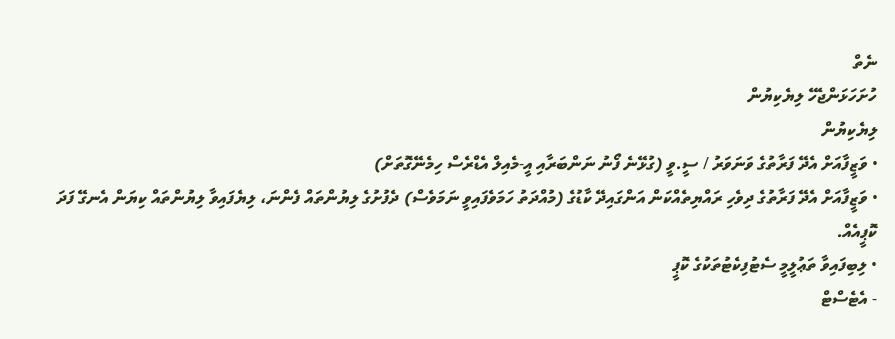ނެތް
ހުށަހަޅަންޖެހޭ ލިޔެކިޔުން
ލިޔެކިޔުން
• ވަޒީފާއަށް އެދޭ ފަރާތުގެ ވަނަވަރު / ސީ.ވީ (ގުޅޭނެ ފޯނު ނަންބަރާއި އީ-މެއިލް އެޑްރެސް ހިމެނޭގޮތަށް)
• ވަޒީފާއަށް އެދޭ ފަރާތުގެ ދިވެހި ރައްޔިތެއްކަން އަންގައިދޭ ކާޑުގެ (މުއްދަތު ހަމަވެފައިވީ ނަމަވެސް) ދެފުށުގެ ލިޔުންތައް ފެންނަ، ލިޔެފައިވާ ލިޔުންތައް ކިޔަން އެނގޭ ފަދަ ކޮޕީއެއް.
• ލިބިފައިވާ ތަޢުލީމީ ސެޓުފިކެޓުތަކުގެ ކޮޕީ
- އެޓެސްޓް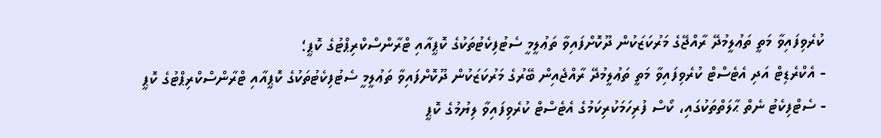ކުރެވިފައިވާ މަތީ ތަޢުލީމުދޭ ރާއްޖޭގެ މަރުކަޒަކުން ދޫކޮށްފައިވާ ތަޢުލީމީ ސެޓުފިކެޓުތަކުގެ ކޮޕީއާއި ޓްރާންސްކްރިޕްޓުގެ ކޮޕީ؛
- އެކްރެޑިޓް އަދި އެޓެސްޓް ކުރެވިފައިވާ މަތީ ތަޢުލީމުދޭ ރާއްޖެއިން ބޭރުގެ މަރުކަޒަކުން ދޫކޮށްފައިވާ ތަޢުލީމީ ސެޓުފިކެޓުތަކުގެ ކޮޕީއާއި ޓްރާންސްކްރިޕްޓުގެ ކޮޕީ
- ސެޓްފިކެޓު ނެތް ޙާލަތްތަކުގައި، ކޯސް ފުރިހަމަކުރިކަމުގެ އެޓެސްޓް ކުރެވިފައިވާ ލިޔުމުގެ ކޮޕީ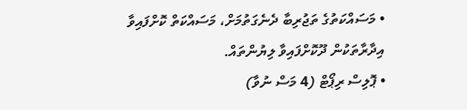• މަސައްކަތުގެ ތަޖުރިބާ ދެނެގަތުމަށް، މަސައްކަތް ކޮށްފައިވާ އިދާރާތަކުން ދޫކޮށްފައިވާ ލިޔުންތައް.
• ޕޮލިސް ރިޕޯޓް (4 މަސް ނުވާ)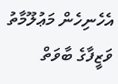އެހެނިހެން މަޢުލޫމާތު
ވަޒީފާގެ ބާވަތް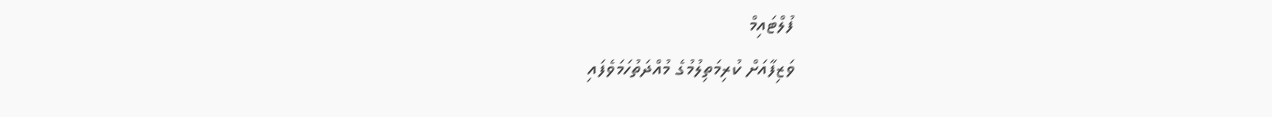ފުލްޓައިމް
ވަޒިފާއަށް ކުރިމަތިލުމުގެ މުއްދަތުހަމަވެފައި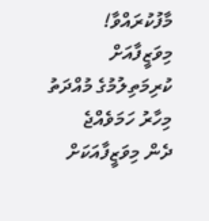މާފުކުރައްވާ! މިވަޒީފާއަށް ކުރިމަތިލުމުގެ މުއްދަތު މިހާރު ހަމަވެއްޖެ
ދެން މިވަޒީފާއަކަށް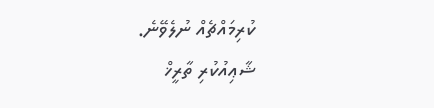ކުރިމައްޗެއް ނުލެވޭނެ.
ޝާޢިއުކުރި ތާރީޚް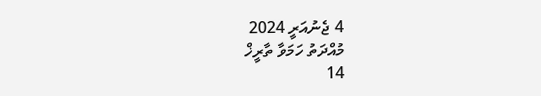4 ޖެނުއަރީ 2024
މުއްދަތު ހަމަވާ ތާރީޚް
14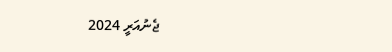ޖެނުއަރީ 2024